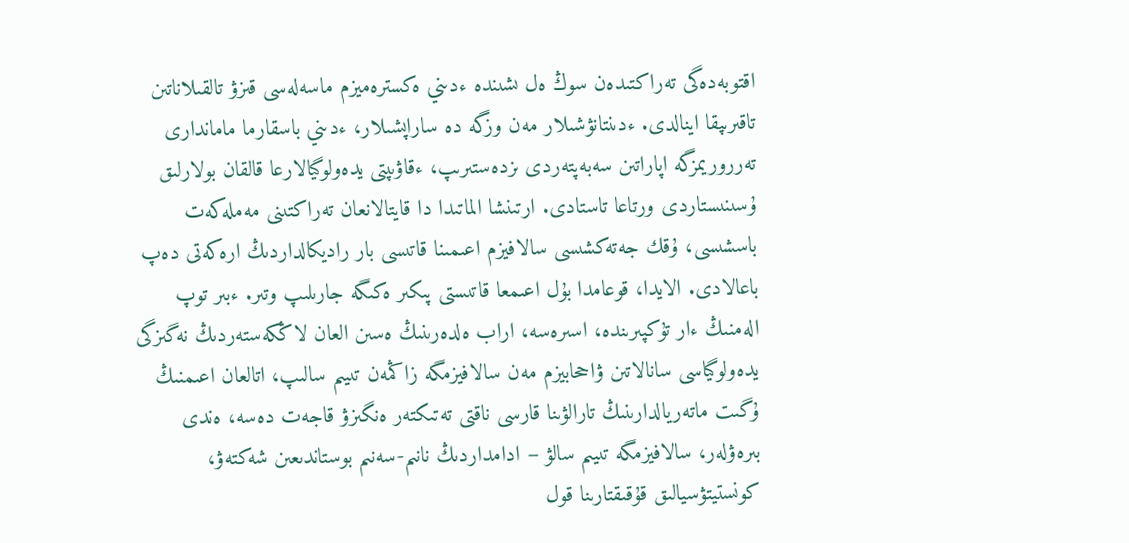اقتوبەدەگى تەراكتىدەن سوڭ ەل ىشىندە ءدىني ەكسترەميزم ماسەلەسى قىزۋ تالقىلاناتىن تاقىرىپقا اينالدى. ءدىنتانۋشىلار مەن وزگە دە ساراپشىلار، ءدىني باسقارما ماماندارى تەرروريمزگە اپاراتىن سەبەپتەردى ىزدەستىرىپ، ءقاۋىپتى يدەولوگيالارعا قالقان بولارلىق ۇسىنىستاردى ورتاعا تاستادى. ارتىنشا الماتىدا دا قايتالانعان تەراكتىنى مەملەكەت باسشىسى، ۇقك جەتەكشىسى سالافيزم اعىمىنا قاتىسى بار راديكالداردىڭ ارەكەتى دەپ باعالادى. الايدا، قوعامدا بۇل اعىمعا قاتىستى پىكىر ەكىگە جارىلىپ وتىر. ءبىر توپ الەمنىڭ ءار تۇكپىرىندە، اسىرەسە، اراب ەلدەرىنىڭ ەسىن العان لاڭكەستەردىڭ نەگىزگى يدەولوگياسى سانالاتىن ۋاححابيزم مەن سالافيزمگە زاڭمەن تىيىم سالىپ، اتالعان اعىمنىڭ ۇگىت ماتەريالدارىنىڭ تارالۋىنا قارسى ناقتى تەتىكتەر ەنگىزۋ قاجەت دەسە، ەندى بىرەۋلەر، سالافيزمگە تىيىم سالۋ – ادامداردىڭ نانىم-سەنىم بوستاندىعىن شەكتەۋ، كونستيتۋسيالىق قۇقىقتارىنا قول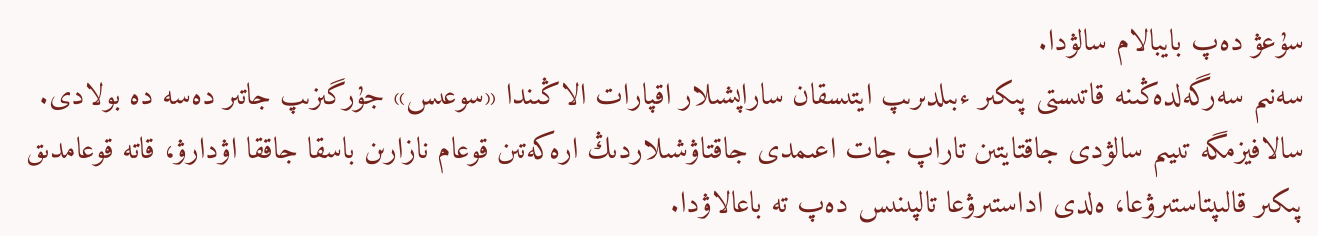سۇعۋ دەپ بايبالام سالۋدا.
سەنىم سەرگەلدەڭىنە قاتىستى پىكىر ءبىلدىرىپ ايتىسقان ساراپشىلار اقپارات الاڭىندا «سوعىس» جۇرگىزىپ جاتىر دەسە دە بولادى. سالافيزمگە تىيىم سالۋدى جاقتايتىن تاراپ جات اعىمدى جاقتاۋشىلاردىڭ ارەكەتىن قوعام نازارىن باسقا جاققا اۋدارۋ، قاتە قوعامدىق پىكىر قالىپتاستىرۋعا، ەلدى اداستىرۋعا تالپىنىس دەپ تە باعالاۋدا.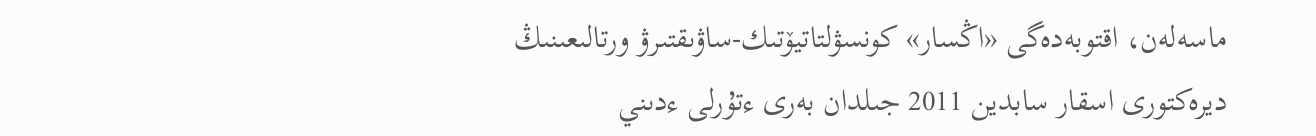ماسەلەن، اقتوبەدەگى «اڭسار» كونسۋلتاتيۆتىك-ساۋىقتىرۋ ورتالىعىنىڭ ديرەكتورى اسقار سابدين 2011 جىلدان بەرى ءتۇرلى ءدىني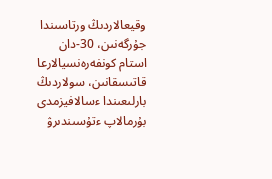وقيعالاردىڭ ورتاسىندا جۇرگەنىن، 30-دان استام كونفەرەنسيالارعا قاتىسقانىن، سولاردىڭ بارلىعىندا ءسالافيزمدى بۇرمالاپ ءتۇسىندىرۋ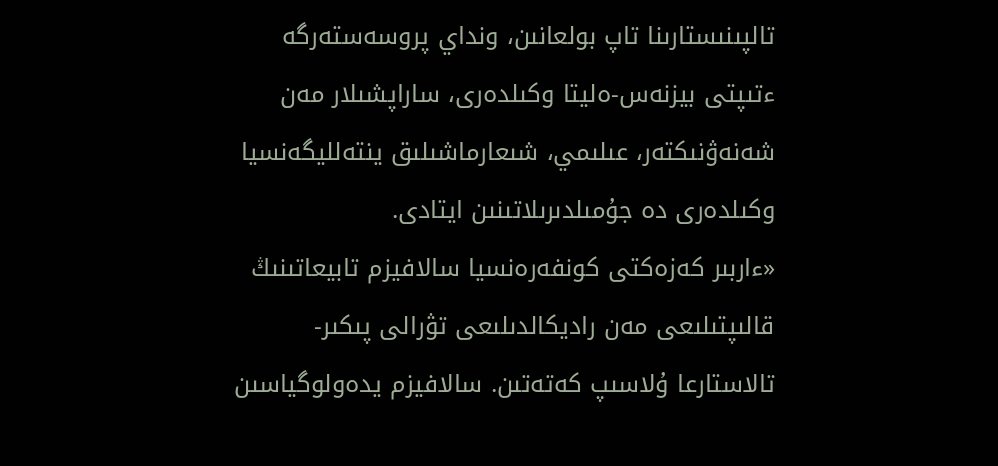تالپىنىستارىنا تاپ بولعانىن، ونداي پروسەستەرگە ءتىپتى بيزنەس-ەليتا وكىلدەرى، ساراپشىلار مەن شەنەۋنىكتەر، عىلىمي، شىعارماشىلىق ينتەلليگەنسيا وكىلدەرى دە جۇمىلدىرىلاتىنىن ايتادى.
«ءاربىر كەزەكتى كونفەرەنسيا سالافيزم تابيعاتىنىڭ قالىپتىلىعى مەن راديكالدىلىعى تۋرالى پىكىر-تالاستارعا ۇلاسىپ كەتەتىن. سالافيزم يدەولوگياسىن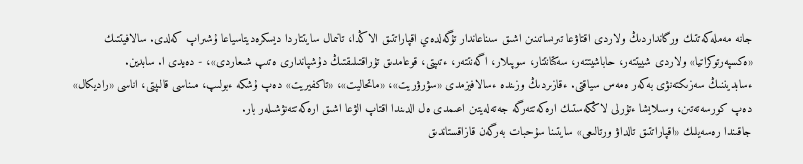جانە مەملەكەتتىك ورگانداردىڭ ولاردى اقتاۋعا تىرىساتىنىن اشىق سىناعاندار تۇگەلدەي اقپاراتتىق الاڭدا، تانىمال سايتتاردا ديسكرەديتاسياعا ۇشىراپ كەلدى. سالافيتتىك «ەكسپەرتوكراتيا» ولاردى شييتتەر، حاباشيتتەر، سەكتانتتار، سوپىلار، اگەنتتەر، ءتىپتى، قوعامدىق تۇراقتىلىقتىڭ دۇشپاندارى ەتىپ شىعاردى»، - دەيدى ا. سابدين.
ءسابديننىڭ سەزىكتەنۋى بەكەر ەمەس سياقتى. ءقازىردىڭ وزىندە ءسالافيزمدى «سۋرۋريت»، «ماتحاليت»، «تاكفيريت» دەپ ۇشكە ءبولىپ، مىناسى قالىپتى، اناسى «راديكال» دەپ كورسەتەتىن، وسىلايشا ءتۇرلى لاڭكەستىك ارەكەتتەرگە جەتەلەيتىن اعىمدى ەل الدىندا اقتاپ الۋعا اشىق ارەكەتتەنۋشىلەر بار.
جاقىندا رەسەيلىك «اقپاراتتىق تالداۋ ورتالىعى» سايتىنا سۇحبات بەرگەن قازاقستاندىق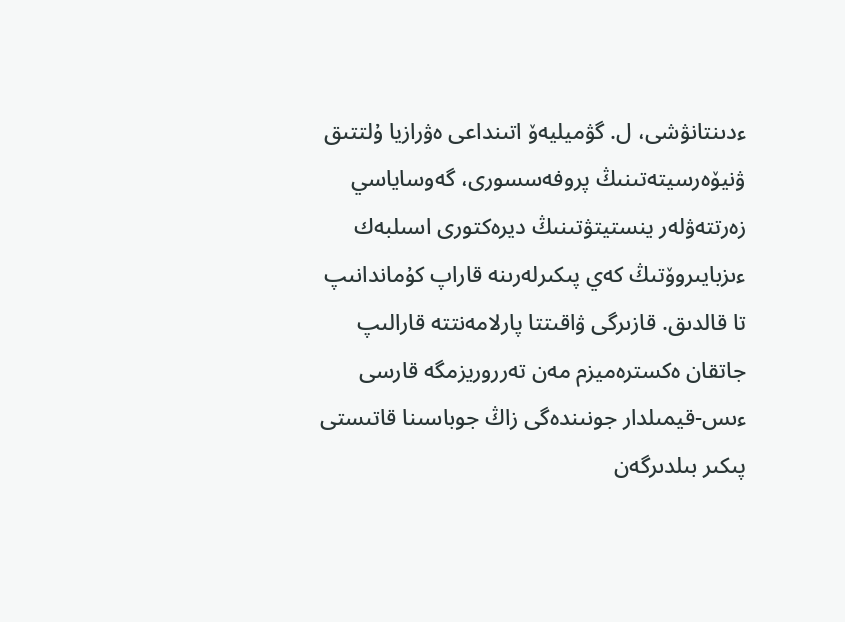ءدىنتانۋشى، ل. گۋميليەۆ اتىنداعى ەۋرازيا ۇلتتىق ۋنيۆەرسيتەتىنىڭ پروفەسسورى، گەوساياسي زەرتتەۋلەر ينستيتۋتىنىڭ ديرەكتورى اسىلبەك ءىزبايىروۆتىڭ كەي پىكىرلەرىنە قاراپ كۇماندانىپ تا قالدىق. قازىرگى ۋاقىتتا پارلامەنتتە قارالىپ جاتقان ەكسترەميزم مەن تەرروريزمگە قارسى ءىس-قيمىلدار جونىندەگى زاڭ جوباسىنا قاتىستى پىكىر بىلدىرگەن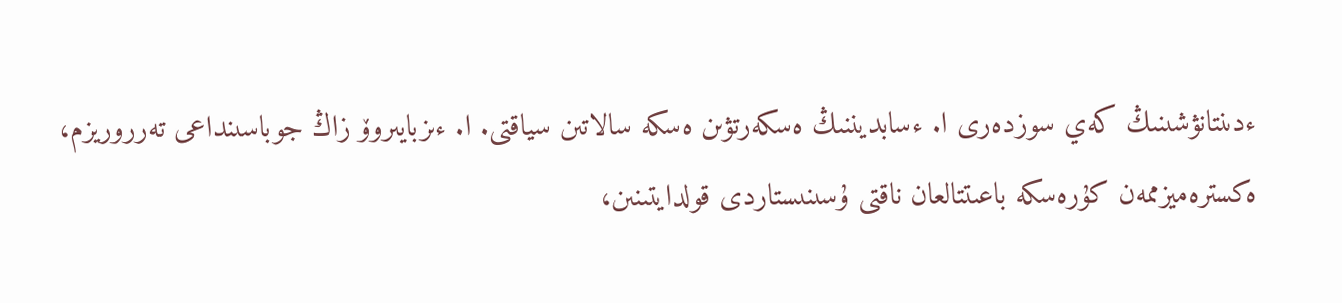ءدىنتانۋشىنىڭ كەي سوزدەرى ا. ءسابديننىڭ ەسكەرتۋىن ەسكە سالاتىن سياقتى. ا. ءىزبايىروۆ زاڭ جوباسىنداعى تەرروريزم، ەكسترەميزممەن كۇرەسكە باعىتتالعان ناقتى ۇسىنىستاردى قولدايتىنىن،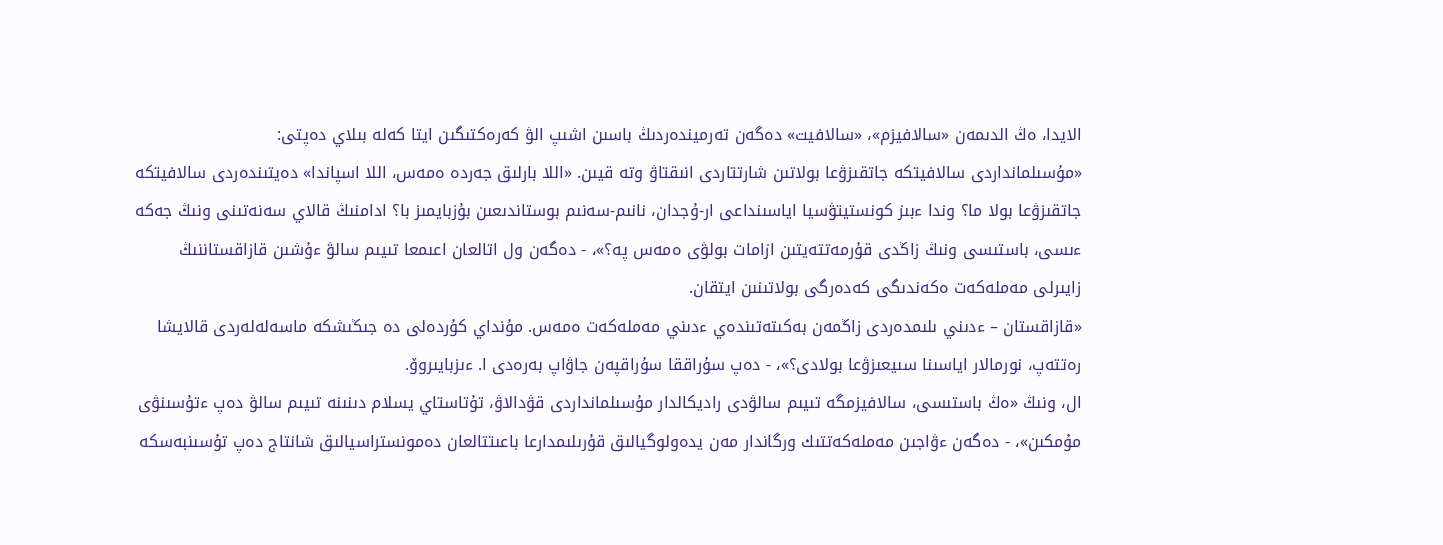الايدا، ەڭ الدىمەن «سالافيزم»، «سالافيت» دەگەن تەرميندەردىڭ باسىن اشىپ الۋ كەرەكتىگىن ايتا كەلە بىلاي دەپتى:
«مۇسىلمانداردى سالافيتكە جاتقىزۋعا بولاتىن شارتتاردى انىقتاۋ وتە قيىن. «اللا بارلىق جەردە ەمەس، اللا اسپاندا» دەيتىندەردى سالافيتكە جاتقىزۋعا بولا ما؟ وندا ءبىز كونستيتۋسيا اياسىنداعى ار-ۇجدان، نانىم-سەنىم بوستاندىعىن بۇزبايمىز با؟ ادامنىڭ قالاي سەنەتىنى ونىڭ جەكە ءىسى، باستىسى ونىڭ زاڭدى قۇرمەتتەيتىن ازامات بولۋى ەمەس پە؟»، - دەگەن ول اتالعان اعىمعا تىيىم سالۋ ءۇشىن قازاقستاننىڭ زايىرلى مەملەكەت ەكەندىگى كەدەرگى بولاتىنىن ايتقان.
«قازاقستان – ءدىني ىلىمدەردى زاڭمەن بەكىتەتىندەي ءدىني مەملەكەت ەمەس. مۇنداي كۇردەلى دە جىڭىشكە ماسەلەلەردى قالايشا رەتتەپ، نورمالار اياسىنا سىيعىزۋعا بولادى؟»، - دەپ سۇراققا سۇراقپەن جاۋاپ بەرەدى ا. ءىزبايىروۆ.
ال، ونىڭ «ەڭ باستىسى، سالافيزمگە تىيىم سالۋدى راديكالدار مۇسىلمانداردى قۋدالاۋ، تۇتاستاي يسلام دىنىنە تىيىم سالۋ دەپ ءتۇسىنۋى مۇمكىن»، - دەگەن ءۋاجىن مەملەكەتتىك ورگاندار مەن يدەولوگيالىق قۇرىلىمدارعا باعىتتالعان دەمونستراسيالىق شانتاج دەپ تۇسىنبەسكە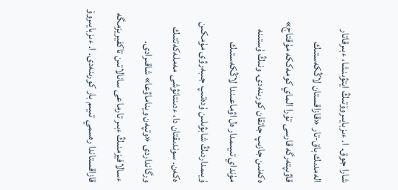شارا جوق. ا. ءىزبايىروۆتىڭ ايتۋىنشا، ءبىرقاتار الەمدىك باق-تار «قازاقستان لاڭكەستىك قاۋىپتەرگە قارسى تۇرا الماي كومەككە مۇقتاج» ەكەنىن جازىپ جاتقان كورىنەدى. ونىڭ ۇستىنە مۇنداي تىيىمدار ەل اۋماعىندا لاڭكەستىك ۇيىمداردىڭ شابۋىلىن ۇدەتىپ جىبەرۋى مۇمكىن ەكەن. سوندىقتان دا، ءدىنتانۋشى مەملەكەتتىك ورگانداردى «وتپەن ويناماۋعا» شاقىرادى.
ءسالافيزمنىڭ ءبىر تارماعى سانالاتىن تاكفيريزمگە قازاقستاندا رەسمي تىيىم بار كورىنەدى. ا. ءىزبايىروۆ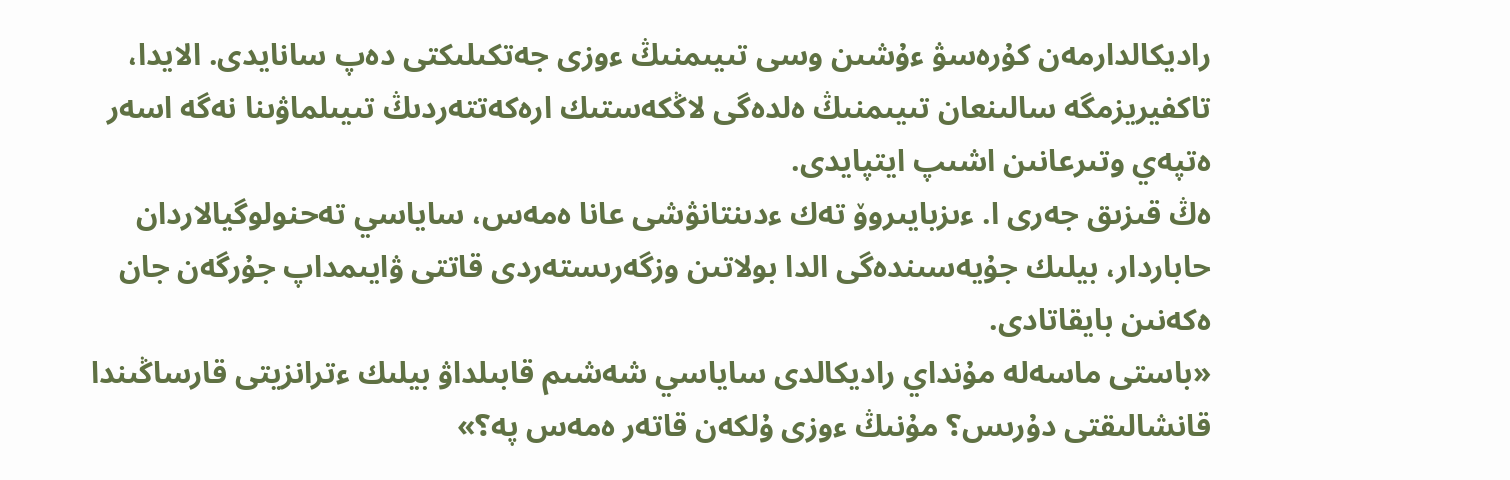راديكالدارمەن كۇرەسۋ ءۇشىن وسى تىيىمنىڭ ءوزى جەتكىلىكتى دەپ سانايدى. الايدا، تاكفيريزمگە سالىنعان تىيىمنىڭ ەلدەگى لاڭكەستىك ارەكەتتەردىڭ تىيىلماۋىنا نەگە اسەر ەتپەي وتىرعانىن اشىپ ايتپايدى.
ەڭ قىزىق جەرى ا. ءىزبايىروۆ تەك ءدىنتانۋشى عانا ەمەس، ساياسي تەحنولوگيالاردان حاباردار، بيلىك جۇيەسىندەگى الدا بولاتىن وزگەرىستەردى قاتتى ۋايىمداپ جۇرگەن جان ەكەنىن بايقاتادى.
«باستى ماسەلە مۇنداي راديكالدى ساياسي شەشىم قابىلداۋ بيلىك ءترانزيتى قارساڭىندا قانشالىقتى دۇرىس؟ مۇنىڭ ءوزى ۇلكەن قاتەر ەمەس پە؟»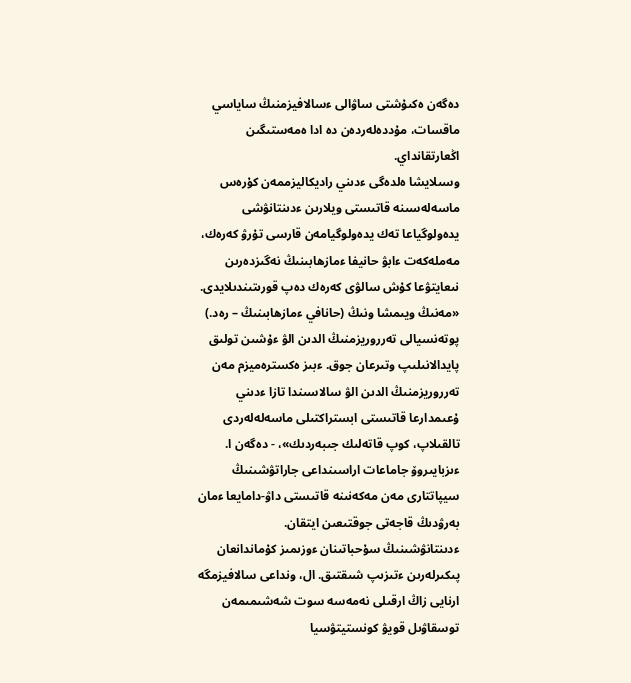دەگەن ەكىۇشتى ساۋالى ءسالافيزمنىڭ ساياسي ماقسات، مۇددەلەردەن دە ادا ەمەستىگىن اڭعارتقانداي.
وسىلايشا ەلدەگى ءدىني راديكاليزممەن كۇرەس ماسەلەسىنە قاتىستى ويلارىن ءدىنتانۋشى يدەولوگياعا تەك يدەولوگيامەن قارسى تۇرۋ كەرەك، مەملەكەت ءابۋ حانيفا ءمازھابىنىڭ نەگىزدەرىن نىعايتۋعا كۇش سالۋى كەرەك دەپ قورىتىندىلايدى.
«مەنىڭ ويىمشا ونىڭ (حانافي ءمازھابىنىڭ – رەد.) پوتەنسيالى تەرروريزمنىڭ الدىن الۋ ءۇشىن تولىق پايدالانىلىپ وتىرعان جوق. ءبىز ەكسترەميزم مەن تەرروريزمنىڭ الدىن الۋ سالاسىندا تازا ءدىني ۇعىمدارعا قاتىستى ابستراكتىلى ماسەلەلەردى تالقىلاپ، كوپ قاتەلىك جىبەردىك»، - دەگەن ا. ءىزبايىروۆ جاماعات اراسىنداعى جاراتۋشىنىڭ سيپاتتارى مەن مەكەنىنە قاتىستى داۋ-دامايعا ءمان بەرۋدىڭ قاجەتى جوقتىعىن ايتقان.
ءدىنتانۋشىنىڭ سۇحباتىنان ءوزىمىز كۇماندانعان پىكىرلەرىن ءتىزىپ شىقتىق. ال، ونداعى سالافيزمگە ارنايى زاڭ ارقىلى نەمەسە سوت شەشىمىمەن توسقاۋىل قويۋ كونستيتۋسيا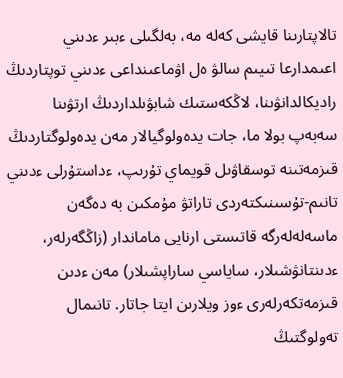تالاپتارىنا قايشى كەلە مە، بەلگىلى ءبىر ءدىني اعىمدارعا تىيىم سالۋ ەل اۋماعىنداعى ءدىني توپتاردىڭ راديكالدانۋىنا، لاڭكەستىك شابۋىلداردىڭ ارتۋىنا سەبەپ بولا ما، جات يدەولوگيالار مەن يدەولوگتاردىڭ قىزمەتىنە توسقاۋىل قويماي تۇرىپ، ءداستۇرلى ءدىني تانىم-تۇسىنىكتەردى تاراتۋ مۇمكىن بە دەگەن ماسەلەلەرگە قاتىستى ارنايى ماماندار (زاڭگەرلەر، ءدىنتانۋشىلار، ساياسي ساراپشىلار) مەن ءدىن قىزمەتكەرلەرى ءوز ويلارىن ايتا جاتار. تانىمال تەولوگتىڭ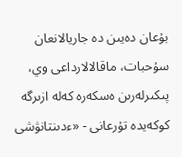بۇعان دەيىن دە جاريالانعان سۇحبات، ماقالالارداعى وي، پىكىرلەرىن ەسكەرە كەلە ازىرگە كوكەيدە تۇرعانى - «ءدىنتانۋشى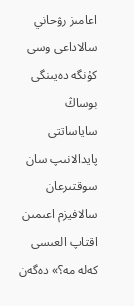اعامىز رۋحاني سالاداعى وسى كۇنگە دەيىنگى بوساڭ ساياساتتى پايدالانىپ سان سوقتىرعان سالافيزم اعىمىن اقتاپ العىسى كەلە مە؟» دەگەن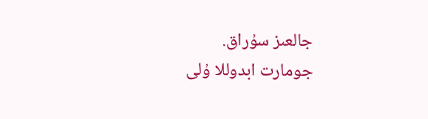جالعىز سۇراق.
جومارت ابدوللا ۇلى